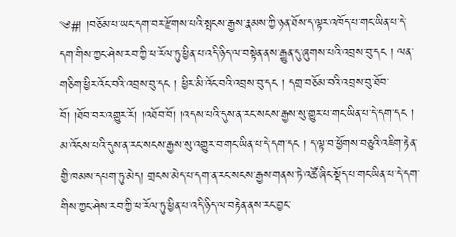༄#། །བཅོམ་པ་ཡང་དག་བར་རྫོགས་པའི་སྤངས་རྒྱས་རྣམས་ཀྱི་ཉན་ཐོས་ད་ལྟར་འཁོད་པ་གང་ཡིན་པ་དེ་དག་གིས་ཀྱང་ཤེས་རབ་ཀྱི་ཕ་རོལ་ཏུ་ཕྱིན་པ་འདི་ཉིད་ལ་བསྟེན་ནས་རྒྱུན་དུ་ཞུགས་པའི་འབྲས་བུ་དང ། ལན་གཅིག་ཕྱིར་འོང་བའི་འབྲས་བུ་དང ། ཕྱིར་མི་འོང་བའི་འབྲས་བུ་དང ། དགྲ་བཅོམ་བའི་འབྲས་བུ་ཐོབ་བོ། །ཐོབ་བར་འགྱུར་རོ། །འཐོབ་བོ། །འདས་པའི་དུས་ན་རང་སངས་རྒྱས་སུ་གྱུར་པ་གང་ཡིན་པ་དེ་དག་དང ། མ་འོངས་པའི་དུས་ན་རང་སངས་རྒྱས་སུ་འགྱུར་བ་གང་ཡིན་པ་དེ་དག་དང ། ད་ལྟ་བ་ཕྱོགས་བཅུའི་འཇིག་རྟེན་གྱི་ཁམས་དཔག་ཏུ་མེད། གྲངས་མེད་པ་དག་ན་རང་སངས་རྒྱས་གནས་ཏེ་འཚོ་ཞིང་སྡོད་པ་གང་ཡིན་པ་དེ་དག་གིས་ཀྱང་ཤེས་རབ་ཀྱི་ཕ་རོལ་ཏུ་ཕྱིན་པ་འདི་ཉིད་ལ་བརྟེན་ནས་རང་བྱང་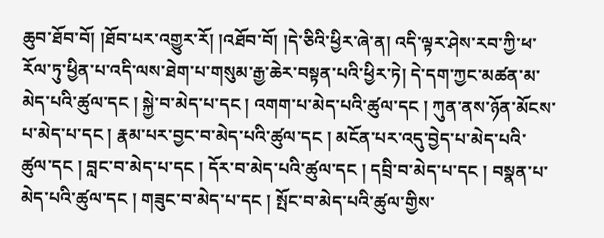ཆུབ་ཐོབ་བོ། །ཐོབ་པར་འགྱུར་རོ། །འཐོབ་བོ། །དེ་ཅིའི་ཕྱིར་ཞེ་ན། འདི་ལྟར་ཤེས་རབ་ཀྱི་ཕ་རོལ་ཏུ་ཕྱིན་པ་འདི་ལས་ཐེག་པ་གསུམ་རྒྱ་ཆེར་བསྟན་པའི་ཕྱིར་ཏེ། དེ་དག་ཀྱང་མཚན་མ་མེད་པའི་ཚུལ་དང ། སྐྱེ་བ་མེད་པ་དང ། འགག་པ་མེད་པའི་ཚུལ་དང ། ཀུན་ནས་ཉོན་མོངས་པ་མེད་པ་དང ། རྣམ་པར་བྱང་བ་མེད་པའི་ཚུལ་དང ། མངོན་པར་འདུ་བྱེད་པ་མེད་པའི་ཚུལ་དང ། བླང་བ་མེད་པ་དང ། དོར་བ་མེད་པའི་ཚུལ་དང ། དབྲི་བ་མེད་པ་དང ། བསྣན་པ་མེད་པའི་ཚུལ་དང ། གཟུང་བ་མེད་པ་དང ། སྤོང་བ་མེད་པའི་ཚུལ་གྱིས་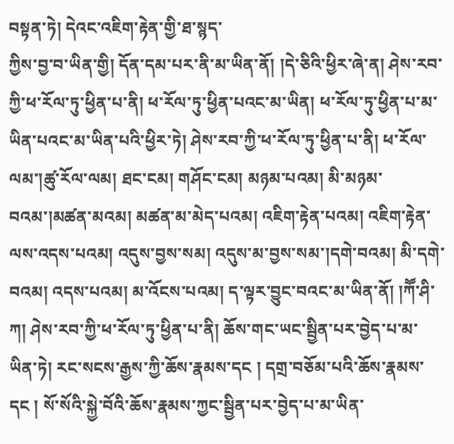བསྟན་ཏེ། དེའང་འཇིག་རྟེན་གྱི་ཐ་སྙད་
ཀྱིས་བྱ་བ་ཡིན་གྱི། དོན་དམ་པར་ནི་མ་ཡིན་ནོ། །དེ་ཅིའི་ཕྱིར་ཞེ་ན། ཤེས་རབ་ཀྱི་ཕ་རོལ་ཏུ་ཕྱིན་པ་ནི། ཕ་རོལ་ཏུ་ཕྱིན་པའང་མ་ཡིན། ཕ་རོལ་ཏུ་ཕྱིན་པ་མ་ཡིན་པའང་མ་ཡིན་པའི་ཕྱིར་ཏེ། ཤེས་རབ་ཀྱི་ཕ་རོལ་ཏུ་ཕྱིན་པ་ནི། ཕ་རོལ་ལམ་།ཚུ་རོལ་ལམ། ཐང་ངམ། གཤོང་ངམ། མཉམ་པའམ། མི་མཉམ་བའམ་།མཚན་མའམ། མཚན་མ་མེད་པའམ། འཇིག་རྟེན་པའམ། འཇིག་རྟེན་ལས་འདས་པའམ། འདུས་བྱས་སམ། འདུས་མ་བྱས་སམ་།དགེ་བའམ། མི་དགེ་བའམ། འདས་པའམ། མ་འོངས་པའམ། ད་ལྟར་བྱུང་བའང་མ་ཡིན་ནོ། །ཀཽ་ཤི་ཀ། ཤེས་རབ་ཀྱི་ཕ་རོལ་ཏུ་ཕྱིན་པ་ནི། ཆོས་གང་ཡང་སྦྱིན་པར་བྱེད་པ་མ་ཡིན་ཏེ། རང་སངས་རྒྱས་ཀྱི་ཆོས་རྣམས་དང ། དགྲ་བཅོམ་པའི་ཆོས་རྣམས་དང ། སོ་སོའི་སྐྱེ་བོའི་ཆོས་རྣམས་ཀྱང་སྦྱིན་པར་བྱེད་པ་མ་ཡིན་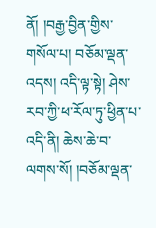ནོ། །བརྒྱ་བྱིན་གྱིས་གསོལ་པ། བཅོམ་ལྡན་འདས། འདི་ལྟ་སྟེ། ཤེས་རབ་ཀྱི་ཕ་རོལ་ཏུ་ཕྱིན་པ་འདི་ནི། ཆེས་ཆེ་བ་ལགས་སོ། །བཅོམ་ལྡན་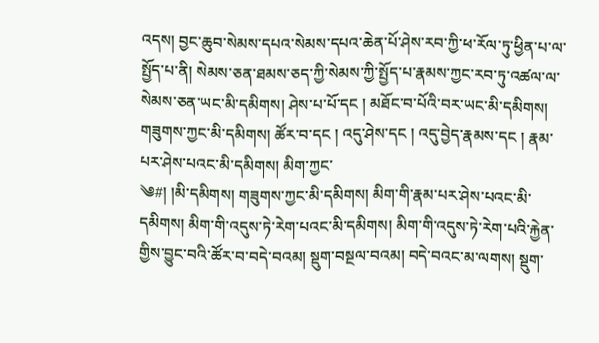འདས། བྱང་ཆུབ་སེམས་དཔའ་སེམས་དཔའ་ཆེན་པོ་ཤེས་རབ་ཀྱི་ཕ་རོལ་ཏུ་ཕྱིན་པ་ལ་སྤྱོད་པ་ནི། སེམས་ཅན་ཐམས་ཅད་ཀྱི་སེམས་ཀྱི་སྤྱོད་པ་རྣམས་ཀྱང་རབ་ཏུ་འཚལ་ལ་སེམས་ཅན་ཡང་མི་དམིགས། ཤེས་པ་པོ་དང ། མཐོང་བ་པོའི་བར་ཡང་མི་དམིགས། གཟུགས་ཀྱང་མི་དམིགས། ཚོར་བ་དང ། འདུ་ཤེས་དང ། འདུ་བྱེད་རྣམས་དང ། རྣམ་པར་ཤེས་པའང་མི་དམིགས། མིག་ཀྱང་
༄#། །མི་དམིགས། གཟུགས་ཀྱང་མི་དམིགས། མིག་གི་རྣམ་པར་ཤེས་པའང་མི་དམིགས། མིག་གི་འདུས་ཏེ་རེག་པའང་མི་དམིགས། མིག་གི་འདུས་ཏེ་རེག་པའི་རྐྱེན་གྱིས་བྱུང་བའི་ཚོར་བ་བདེ་བའམ། སྡུག་བསྔལ་བའམ། བདེ་བའང་མ་ལགས། སྡུག་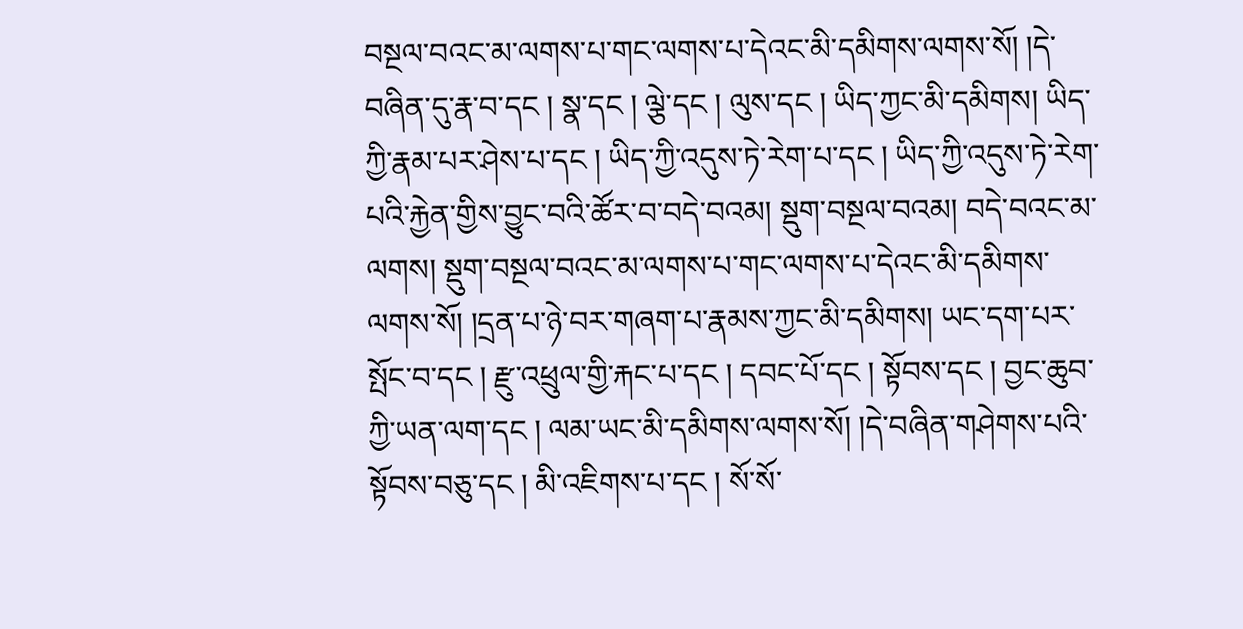བསྔལ་བའང་མ་ལགས་པ་གང་ལགས་པ་དེའང་མི་དམིགས་ལགས་སོ། །དེ་བཞིན་དུ་རྣ་བ་དང ། སྣ་དང ། ལྕེ་དང ། ལུས་དང ། ཡིད་ཀྱང་མི་དམིགས། ཡིད་ཀྱི་རྣམ་པར་ཤེས་པ་དང ། ཡིད་ཀྱི་འདུས་ཏེ་རེག་པ་དང ། ཡིད་ཀྱི་འདུས་ཏེ་རེག་པའི་རྐྱེན་གྱིས་བྱུང་བའི་ཚོར་བ་བདེ་བའམ། སྡུག་བསྔལ་བའམ། བདེ་བའང་མ་ལགས། སྡུག་བསྔལ་བའང་མ་ལགས་པ་གང་ལགས་པ་དེའང་མི་དམིགས་ལགས་སོ། །དྲན་པ་ཉེ་བར་གཞག་པ་རྣམས་ཀྱང་མི་དམིགས། ཡང་དག་པར་སྤོང་བ་དང ། རྫུ་འཕྲུལ་གྱི་རྐང་པ་དང ། དབང་པོ་དང ། སྟོབས་དང ། བྱང་ཆུབ་ཀྱི་ཡན་ལག་དང ། ལམ་ཡང་མི་དམིགས་ལགས་སོ། །དེ་བཞིན་གཤེགས་པའི་སྟོབས་བཅུ་དང ། མི་འཇིགས་པ་དང ། སོ་སོ་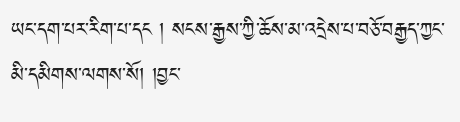ཡང་དག་པར་རིག་པ་དང ། སངས་རྒྱས་ཀྱི་ཆོས་མ་འདྲེས་པ་བཅོ་བརྒྱད་ཀྱང་མི་དམིགས་ལགས་སོ། །བྱང་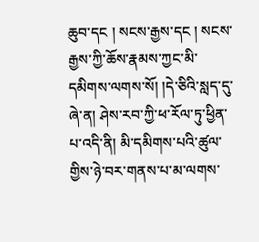ཆུབ་དང ། སངས་རྒྱས་དང ། སངས་རྒྱས་ཀྱི་ཆོས་རྣམས་ཀྱང་མི་དམིགས་ལགས་སོ། །དེ་ཅིའི་སླད་དུ་ཞེ་ན། ཤེས་རབ་ཀྱི་ཕ་རོལ་ཏུ་ཕྱིན་པ་འདི་ནི། མི་དམིགས་པའི་ཚུལ་གྱིས་ཉེ་བར་གནས་པ་མ་ལགས་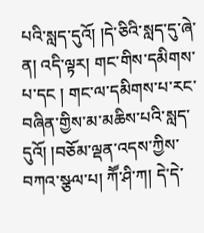པའི་སླད་དུའོ། །དེ་ཅིའི་སླད་དུ་ཞེ་ན། འདི་ལྟར། གང་གིས་དམིགས་པ་དང ། གང་ལ་དམིགས་པ་རང་བཞིན་གྱིས་མ་མཆིས་པའི་སླད་དུའོ། །བཅོམ་ལྡན་འདས་ཀྱིས་བཀའ་སྩལ་པ། ཀཽ་ཤི་ཀ། དེ་དེ་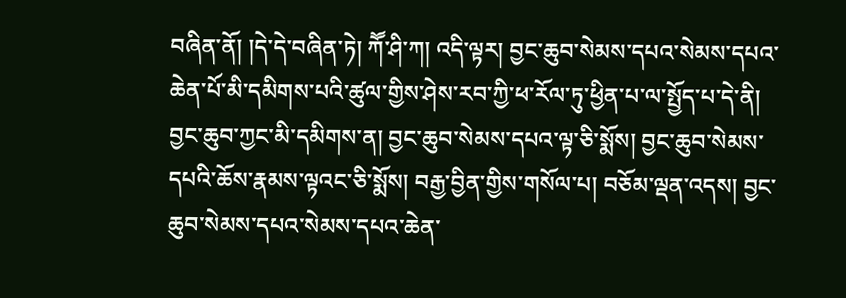བཞིན་ནོ། །དེ་དེ་བཞིན་ཏེ། ཀཽ་ཤི་ཀ། འདི་ལྟར། བྱང་ཆུབ་སེམས་དཔའ་སེམས་དཔའ་ཆེན་པོ་མི་དམིགས་པའི་ཚུལ་གྱིས་ཤེས་རབ་ཀྱི་ཕ་རོལ་ཏུ་ཕྱིན་པ་ལ་སྤྱོད་པ་དེ་ནི། བྱང་ཆུབ་ཀྱང་མི་དམིགས་ན། བྱང་ཆུབ་སེམས་དཔའ་ལྟ་ཅི་སྨོས། བྱང་ཆུབ་སེམས་དཔའི་ཆོས་རྣམས་ལྟའང་ཅི་སྨོས། བརྒྱ་བྱིན་གྱིས་གསོལ་པ། བཅོམ་ལྡན་འདས། བྱང་ཆུབ་སེམས་དཔའ་སེམས་དཔའ་ཆེན་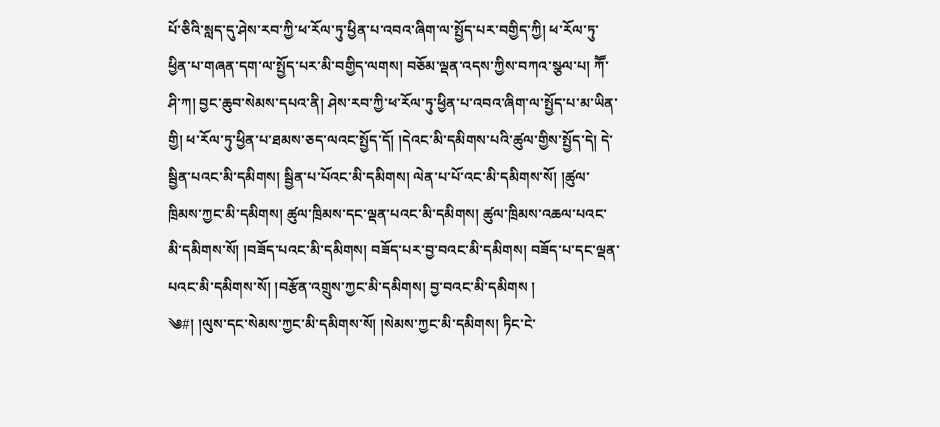པོ་ཅིའི་སླད་དུ་ཤེས་རབ་ཀྱི་ཕ་རོལ་ཏུ་ཕྱིན་པ་འབའ་ཞིག་ལ་སྤྱོད་པར་བགྱིད་ཀྱི། ཕ་རོལ་ཏུ་ཕྱིན་པ་གཞན་དག་ལ་སྤྱོད་པར་མི་བགྱིད་ལགས། བཅོམ་ལྡན་འདས་ཀྱིས་བཀའ་སྩལ་པ། ཀཽ་ཤི་ཀ། བྱང་ཆུབ་སེམས་དཔའ་ནི། ཤེས་རབ་ཀྱི་ཕ་རོལ་ཏུ་ཕྱིན་པ་འབའ་ཞིག་ལ་སྤྱོད་པ་མ་ཡིན་གྱི། ཕ་རོལ་ཏུ་ཕྱིན་པ་ཐམས་ཅད་ལའང་སྤྱོད་དོ། །དེའང་མི་དམིགས་པའི་ཚུལ་གྱིས་སྤྱོད་དེ། དེ་སྦྱིན་པའང་མི་དམིགས། སྦྱིན་པ་པོའང་མི་དམིགས། ལེན་པ་པོ་འང་མི་དམིགས་སོ། །ཚུལ་ཁྲིམས་ཀྱང་མི་དམིགས། ཚུལ་ཁྲིམས་དང་ལྡན་པའང་མི་དམིགས། ཚུལ་ཁྲིམས་འཆལ་པའང་མི་དམིགས་སོ། །བཟོད་པའང་མི་དམིགས། བཟོད་པར་བྱ་བའང་མི་དམིགས། བཟོད་པ་དང་ལྡན་པའང་མི་དམིགས་སོ། །བརྩོན་འགྲུས་ཀྱང་མི་དམིགས། བྱ་བའང་མི་དམིགས །
༄#། །ལུས་དང་སེམས་ཀྱང་མི་དམིགས་སོ། །སེམས་ཀྱང་མི་དམིགས། ཏིང་ངེ་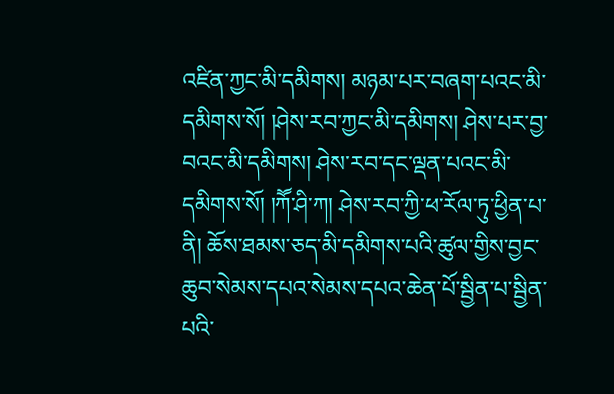འཛིན་ཀྱང་མི་དམིགས། མཉམ་པར་བཞག་པའང་མི་དམིགས་སོ། །ཤེས་རབ་ཀྱང་མི་དམིགས། ཤེས་པར་བྱ་བའང་མི་དམིགས། ཤེས་རབ་དང་ལྡན་པའང་མི་དམིགས་སོ། །ཀཽ་ཤི་ཀ། ཤེས་རབ་ཀྱི་ཕ་རོལ་ཏུ་ཕྱིན་པ་ནི། ཆོས་ཐམས་ཅད་མི་དམིགས་པའི་ཚུལ་གྱིས་བྱང་ཆུབ་སེམས་དཔའ་སེམས་དཔའ་ཆེན་པོ་སྦྱིན་པ་སྦྱིན་པའི་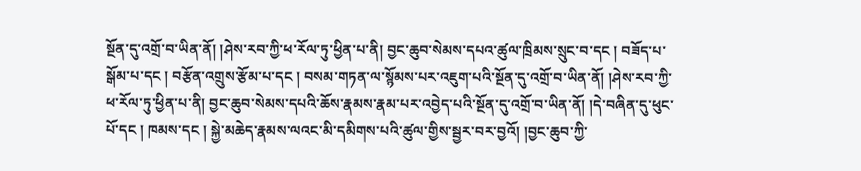སྔོན་དུ་འགྲོ་བ་ཡིན་ནོ། །ཤེས་རབ་ཀྱི་ཕ་རོལ་ཏུ་ཕྱིན་པ་ནི། བྱང་ཆུབ་སེམས་དཔའ་ཚུལ་ཁྲིམས་སྲུང་བ་དང ། བཟོད་པ་སྒོམ་པ་དང ། བརྩོན་འགྲུས་རྩོམ་པ་དང ། བསམ་གཏན་ལ་སྙོམས་པར་འཇུག་པའི་སྔོན་དུ་འགྲོ་བ་ཡིན་ནོ། །ཤེས་རབ་ཀྱི་ཕ་རོལ་ཏུ་ཕྱིན་པ་ནི། བྱང་ཆུབ་སེམས་དཔའི་ཆོས་རྣམས་རྣམ་པར་འབྱེད་པའི་སྔོན་དུ་འགྲོ་བ་ཡིན་ནོ། །དེ་བཞིན་དུ་ཕུང་པོ་དང ། ཁམས་དང ། སྐྱེ་མཆེད་རྣམས་ལའང་མི་དམིགས་པའི་ཚུལ་གྱིས་སྦྱར་བར་བྱའོ། །བྱང་ཆུབ་ཀྱི་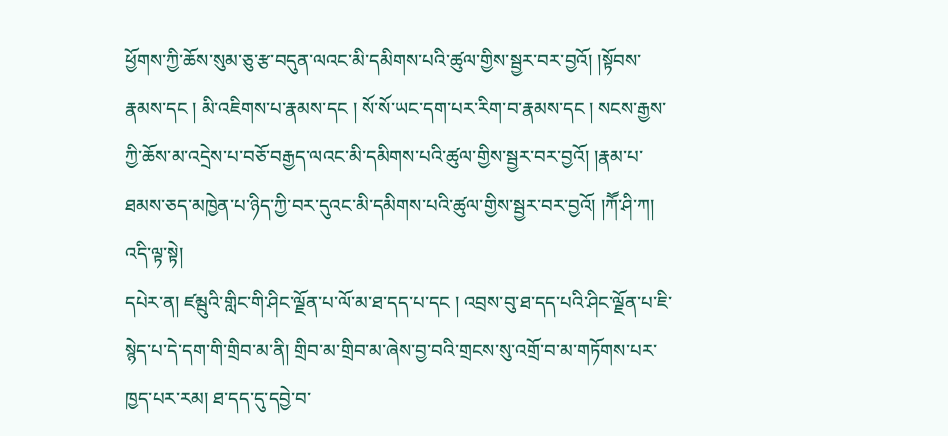ཕྱོགས་ཀྱི་ཆོས་སུམ་ཅུ་རྩ་བདུན་ལའང་མི་དམིགས་པའི་ཚུལ་གྱིས་སྦྱར་བར་བྱའོ། །སྟོབས་རྣམས་དང ། མི་འཇིགས་པ་རྣམས་དང ། སོ་སོ་ཡང་དག་པར་རིག་བ་རྣམས་དང ། སངས་རྒྱས་ཀྱི་ཆོས་མ་འདྲེས་པ་བཅོ་བརྒྱད་ལའང་མི་དམིགས་པའི་ཚུལ་གྱིས་སྦྱར་བར་བྱའོ། །རྣམ་པ་ཐམས་ཅད་མཁྱེན་པ་ཉིད་ཀྱི་བར་དུའང་མི་དམིགས་པའི་ཚུལ་གྱིས་སྦྱར་བར་བྱའོ། །ཀཽ་ཤི་ཀ། འདི་ལྟ་སྟེ།
དཔེར་ན། ཛམྦུའི་གླིང་གི་ཤིང་ལྗོན་པ་ལོ་མ་ཐ་དད་པ་དང ། འབྲས་བུ་ཐ་དད་པའི་ཤིང་ལྗོན་པ་ཇི་སྙེད་པ་དེ་དག་གི་གྲིབ་མ་ནི། གྲིབ་མ་གྲིབ་མ་ཞེས་བྱ་བའི་གྲངས་སུ་འགྲོ་བ་མ་གཏོགས་པར་ཁྱད་པར་རམ། ཐ་དད་དུ་དབྱེ་བ་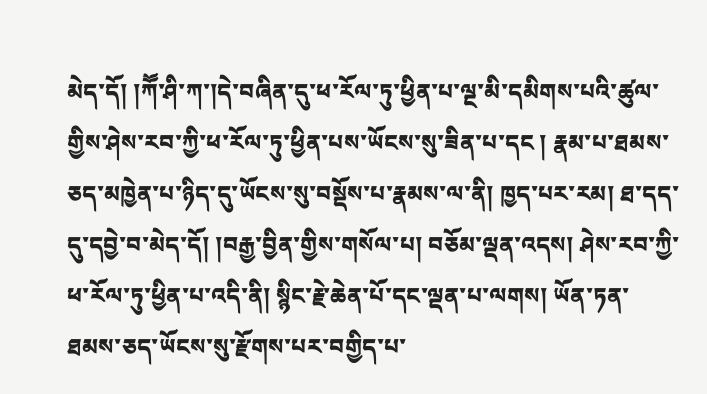མེད་དོ། །ཀཽ་ཤི་ཀ་།དེ་བཞིན་དུ་ཕ་རོལ་ཏུ་ཕྱིན་པ་ལྔ་མི་དམིགས་པའི་ཚུལ་གྱིས་ཤེས་རབ་ཀྱི་ཕ་རོལ་ཏུ་ཕྱིན་པས་ཡོངས་སུ་ཟིན་པ་དང ། རྣམ་པ་ཐམས་ཅད་མཁྱེན་པ་ཉིད་དུ་ཡོངས་སུ་བསྡོས་པ་རྣམས་ལ་ནི། ཁྱད་པར་རམ། ཐ་དད་དུ་དབྱེ་བ་མེད་དོ། །བརྒྱ་བྱིན་གྱིས་གསོལ་པ། བཅོམ་ལྡན་འདས། ཤེས་རབ་ཀྱི་ཕ་རོལ་ཏུ་ཕྱིན་པ་འདི་ནི། སྙིང་རྗེ་ཆེན་པོ་དང་ལྡན་པ་ལགས། ཡོན་ཏན་ཐམས་ཅད་ཡོངས་སུ་རྫོགས་པར་བགྱིད་པ་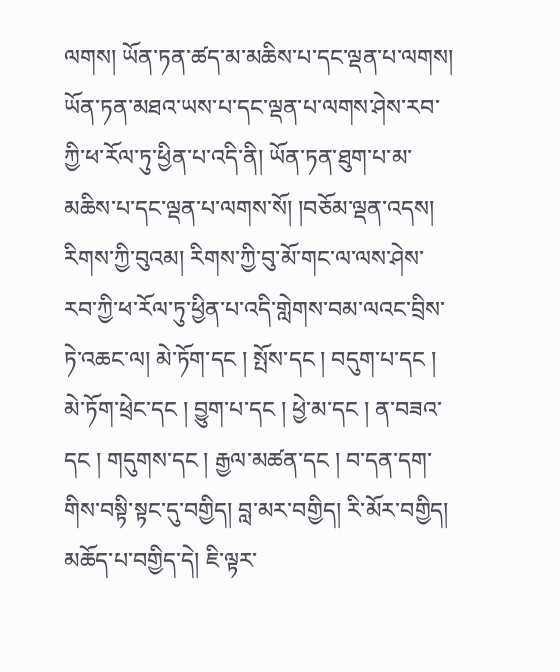ལགས། ཡོན་ཏན་ཚད་མ་མཆིས་པ་དང་ལྡན་པ་ལགས། ཡོན་ཏན་མཐའ་ཡས་པ་དང་ལྡན་པ་ལགས་ཤེས་རབ་ཀྱི་ཕ་རོལ་ཏུ་ཕྱིན་པ་འདི་ནི། ཡོན་ཏན་ཐུག་པ་མ་མཆིས་པ་དང་ལྡན་པ་ལགས་སོ། །བཅོམ་ལྡན་འདས། རིགས་ཀྱི་བུའམ། རིགས་ཀྱི་བུ་མོ་གང་ལ་ལས་ཤེས་རབ་ཀྱི་ཕ་རོལ་ཏུ་ཕྱིན་པ་འདི་གླེགས་བམ་ལའང་བྲིས་ཏེ་འཆང་ལ། མེ་ཏོག་དང ། སྤོས་དང ། བདུག་པ་དང ། མེ་ཏོག་ཕྲེང་དང ། བྱུག་པ་དང ། ཕྱེ་མ་དང ། ན་བཟའ་དང ། གདུགས་དང ། རྒྱལ་མཚན་དང ། བ་དན་དག་གིས་བསྟི་སྟང་དུ་བགྱིད། བླ་མར་བགྱིད། རི་མོར་བགྱིད། མཆོད་པ་བགྱིད་དེ། ཇི་ལྟར་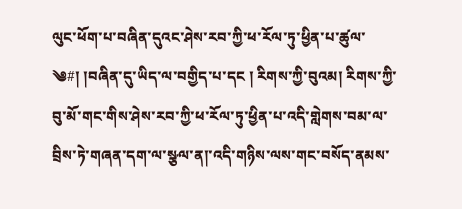ལུང་ཕོག་པ་བཞིན་དུའང་ཤེས་རབ་ཀྱི་ཕ་རོལ་ཏུ་ཕྱིན་པ་ཚུལ་
༄#། །བཞིན་དུ་ཡིད་ལ་བགྱིད་པ་དང ། རིགས་ཀྱི་བུའམ། རིགས་ཀྱི་བུ་མོ་གང་གིས་ཤེས་རབ་ཀྱི་ཕ་རོལ་ཏུ་ཕྱིན་པ་འདི་གླེགས་བམ་ལ་བྲིས་ཏེ་གཞན་དག་ལ་སྩལ་ན།་འདི་གཉིས་ལས་གང་བསོད་ནམས་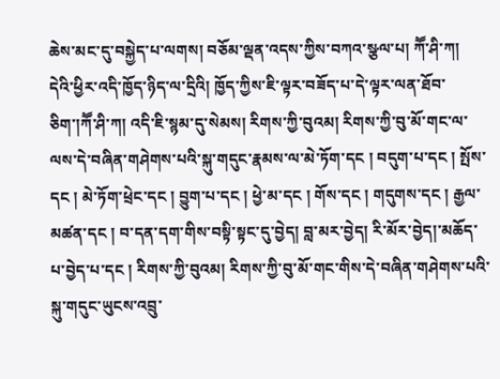ཆེས་མང་དུ་བསྐྱེད་པ་ལགས། བཅོམ་ལྡན་འདས་ཀྱིས་བཀའ་སྩལ་པ། ཀཽ་ཤི་ཀ། དེའི་ཕྱིར་འདི་ཁྱོད་ཉིད་ལ་དྲིའི། ཁྱོད་ཀྱིས་ཇི་ལྟར་བཟོད་པ་དེ་ལྟར་ལན་ཐོབ་ཅིག་།ཀཽ་ཤི་ཀ། འདི་ཇི་སྙམ་དུ་སེམས། རིགས་ཀྱི་བུའམ། རིགས་ཀྱི་བུ་མོ་གང་ལ་ལས་དེ་བཞིན་གཤེགས་པའི་སྐུ་གདུང་རྣམས་ལ་མེ་ཏོག་དང ། བདུག་པ་དང ། སྤོས་དང ། མེ་ཏོག་ཕྲེང་དང ། བྱུག་པ་དང ། ཕྱེ་མ་དང ། གོས་དང ། གདུགས་དང ། རྒྱལ་མཚན་དང ། བ་དན་དག་གིས་བསྟི་སྟང་དུ་བྱེད། བླ་མར་བྱེད། རི་མོར་བྱེད།་མཆོད་པ་བྱེད་པ་དང ། རིགས་ཀྱི་བུའམ། རིགས་ཀྱི་བུ་མོ་གང་གིས་དེ་བཞིན་གཤེགས་པའི་སྐུ་གདུང་ཡུངས་འབྲུ་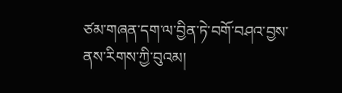ཙམ་གཞན་དག་ལ་བྱིན་ཏེ་བགོ་བཤའ་བྱས་ནས་རིགས་ཀྱི་བུའམ།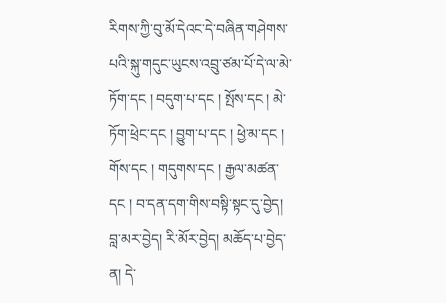རིགས་ཀྱི་བུ་མོ་དེའང་དེ་བཞིན་གཤེགས་པའི་སྐུ་གདུང་ཡུངས་འབྲུ་ཙམ་པོ་དེ་ལ་མེ་ཏོག་དང ། བདུག་པ་དང ། སྤོས་དང ། མེ་ཏོག་ཕྲེང་དང ། བྱུག་པ་དང ། ཕྱེ་མ་དང ། གོས་དང ། གདུགས་དང ། རྒྱལ་མཚན་དང ། བ་དན་དག་གིས་བསྟི་སྟང་དུ་བྱེད། བླ་མར་བྱེད། རི་མོར་བྱེད། མཆོད་པ་བྱེད་ན། དེ་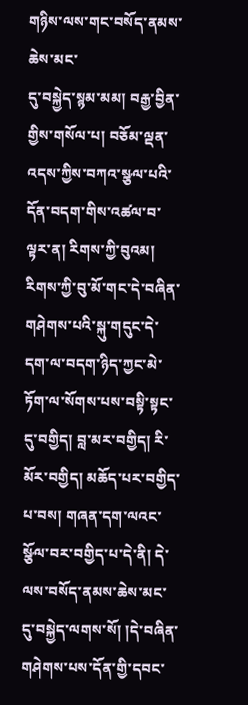གཉིས་ལས་གང་བསོད་ནམས་ཆེས་མང་
དུ་བསྐྱེད་སྙམ་མམ། བརྒྱ་བྱིན་གྱིས་གསོལ་པ། བཅོམ་ལྡན་འདས་ཀྱིས་བཀའ་སྩལ་པའི་དོན་བདག་གིས་འཚལ་བ་ལྟར་ན། རིགས་ཀྱི་བུའམ། རིགས་ཀྱི་བུ་མོ་གང་དེ་བཞིན་གཤེགས་པའི་སྐུ་གདུང་དེ་དག་ལ་བདག་ཉིད་ཀྱང་མེ་ཏོག་ལ་སོགས་པས་བསྟི་སྟང་དུ་བགྱིད། བླ་མར་བགྱིད། རི་མོར་བགྱིད། མཆོད་པར་བགྱིད་པ་བས། གཞན་དག་ལའང་སྩོལ་བར་བགྱིད་པ་དེ་ནི། དེ་ལས་བསོད་ནམས་ཆེས་མང་དུ་བསྐྱེད་ལགས་སོ། །དེ་བཞིན་གཤེགས་པས་དོན་གྱི་དབང་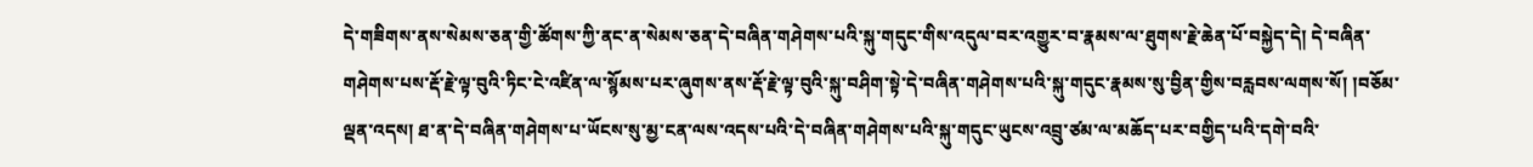དེ་གཟིགས་ནས་སེམས་ཅན་གྱི་ཚོགས་ཀྱི་ནང་ན་སེམས་ཅན་དེ་བཞིན་གཤེགས་པའི་སྐུ་གདུང་གིས་འདུལ་བར་འགྱུར་བ་རྣམས་ལ་ཐུགས་རྗེ་ཆེན་པོ་བསྐྱེད་དེ། དེ་བཞིན་གཤེགས་པས་རྡོ་རྗེ་ལྟ་བུའི་ཏིང་ངེ་འཛིན་ལ་སྙོམས་པར་ཞུགས་ནས་རྡོ་རྗེ་ལྟ་བུའི་སྐུ་བཤིག་སྟེ་དེ་བཞིན་གཤེགས་པའི་སྐུ་གདུང་རྣམས་སུ་བྱིན་གྱིས་བརླབས་ལགས་སོ། །བཅོམ་ལྡན་འདས། ཐ་ན་དེ་བཞིན་གཤེགས་པ་ཡོངས་སུ་མྱ་ངན་ལས་འདས་པའི་དེ་བཞིན་གཤེགས་པའི་སྐུ་གདུང་ཡུངས་འབྲུ་ཙམ་ལ་མཆོད་པར་བགྱིད་པའི་དགེ་བའི་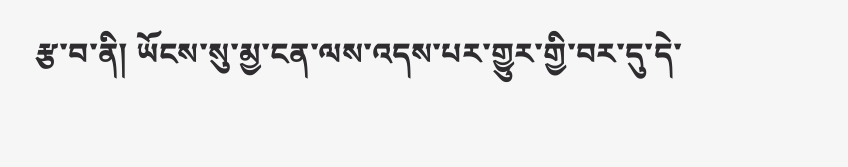རྩ་བ་ནི། ཡོངས་སུ་མྱ་ངན་ལས་འདས་པར་གྱུར་གྱི་བར་དུ་དེ་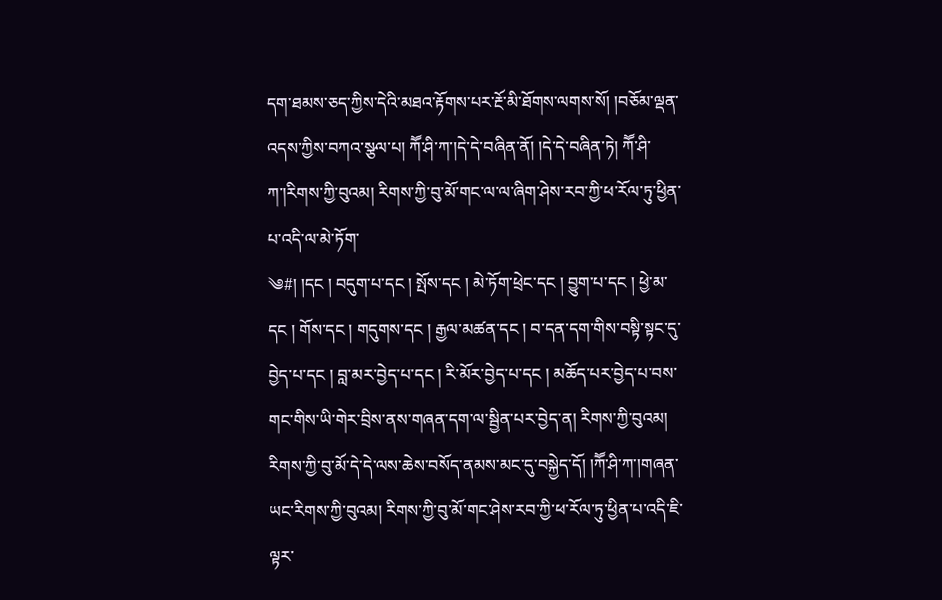དག་ཐམས་ཅད་ཀྱིས་དེའི་མཐའ་རྟོགས་པར་རྔོ་མི་ཐོགས་ལགས་སོ། །བཅོམ་ལྡན་འདས་ཀྱིས་བཀའ་སྩལ་པ། ཀཽ་ཤི་ཀ་།དེ་དེ་བཞིན་ནོ། །དེ་དེ་བཞིན་ཏེ། ཀཽ་ཤི་ཀ་།རིགས་ཀྱི་བུའམ། རིགས་ཀྱི་བུ་མོ་གང་ལ་ལ་ཞིག་ཤེས་རབ་ཀྱི་ཕ་རོལ་ཏུ་ཕྱིན་པ་འདི་ལ་མེ་ཏོག་
༄#། །དང ། བདུག་པ་དང ། སྤོས་དང ། མེ་ཏོག་ཕྲེང་དང ། བྱུག་པ་དང ། ཕྱེ་མ་དང ། གོས་དང ། གདུགས་དང ། རྒྱལ་མཚན་དང ། བ་དན་དག་གིས་བསྟི་སྟང་དུ་བྱེད་པ་དང ། བླ་མར་བྱེད་པ་དང ། རི་མོར་བྱེད་པ་དང ། མཆོད་པར་བྱེད་པ་བས་གང་གིས་ཡི་གེར་བྲིས་ནས་གཞན་དག་ལ་སྦྱིན་པར་བྱེད་ན། རིགས་ཀྱི་བུའམ། རིགས་ཀྱི་བུ་མོ་དེ་དེ་ལས་ཆེས་བསོད་ནམས་མང་དུ་བསྐྱེད་དོ། །ཀཽ་ཤི་ཀ་།གཞན་ཡང་རིགས་ཀྱི་བུའམ། རིགས་ཀྱི་བུ་མོ་གང་ཤེས་རབ་ཀྱི་ཕ་རོལ་ཏུ་ཕྱིན་པ་འདི་ཇི་ལྟར་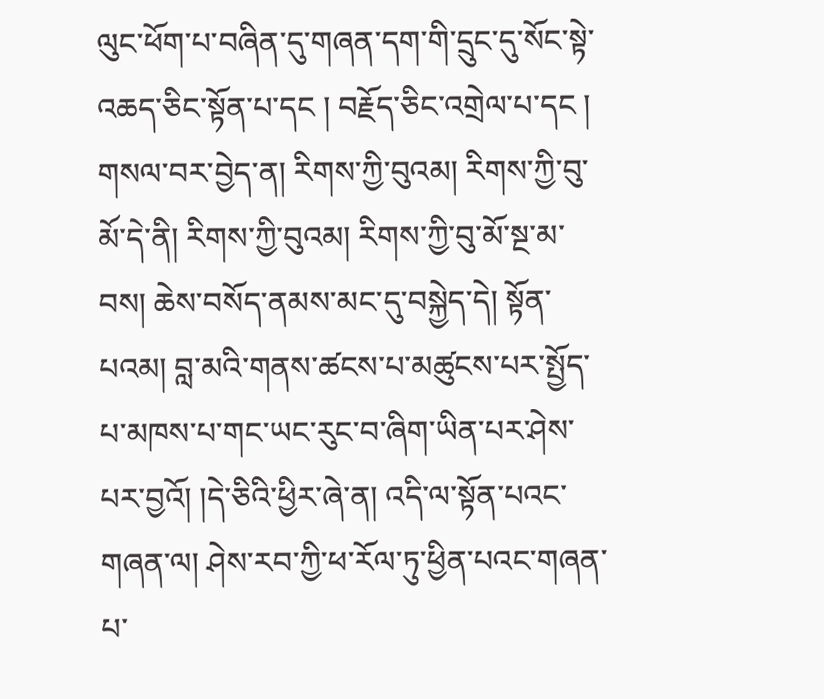ལུང་ཕོག་པ་བཞིན་དུ་གཞན་དག་གི་དྲུང་དུ་སོང་སྟེ་འཆད་ཅིང་སྟོན་པ་དང ། བརྗོད་ཅིང་འགྲེལ་པ་དང ། གསལ་བར་བྱེད་ན། རིགས་ཀྱི་བུའམ། རིགས་ཀྱི་བུ་མོ་དེ་ནི། རིགས་ཀྱི་བུའམ། རིགས་ཀྱི་བུ་མོ་སྔ་མ་བས། ཆེས་བསོད་ནམས་མང་དུ་བསྐྱེད་དེ། སྟོན་པའམ། བླ་མའི་གནས་ཚངས་པ་མཚུངས་པར་སྤྱོད་པ་མཁས་པ་གང་ཡང་རུང་བ་ཞིག་ཡིན་པར་ཤེས་པར་བྱའོ། །དེ་ཅིའི་ཕྱིར་ཞེ་ན། འདི་ལ་སྟོན་པའང་གཞན་ལ། ཤེས་རབ་ཀྱི་ཕ་རོལ་ཏུ་ཕྱིན་པའང་གཞན་པ་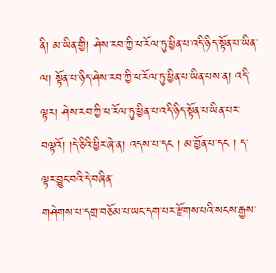ནི། མ་ཡིན་གྱི། ཤེས་རབ་ཀྱི་ཕ་རོལ་ཏུ་ཕྱིན་པ་འདི་ཉིད་སྟོན་པ་ཡིན་ལ། སྟོན་པ་ཉིད་ཤེས་རབ་ཀྱི་ཕ་རོལ་ཏུ་ཕྱིན་པ་ཡིན་པས་ན། འདི་ལྟར། ཤེས་རབ་ཀྱི་ཕ་རོལ་ཏུ་ཕྱིན་པ་འདི་ཉིད་སྟོན་པ་ཡིན་པར་བལྟའོ། །དེ་ཅིའི་ཕྱིར་ཞེ་ན། འདས་པ་དང ། མ་བྱོན་པ་དང ། ད་ལྟར་བྱུང་བའི་དེ་བཞིན་
གཤེགས་པ་དགྲ་བཅོམ་པ་ཡང་དག་པར་རྫོགས་པའི་སངས་རྒྱས་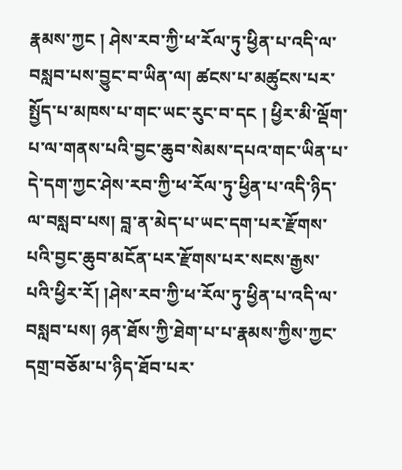རྣམས་ཀྱང ། ཤེས་རབ་ཀྱི་ཕ་རོལ་ཏུ་ཕྱིན་པ་འདི་ལ་བསླབ་པས་བྱུང་བ་ཡིན་ལ། ཚངས་པ་མཚུངས་པར་སྤྱོད་པ་མཁས་པ་གང་ཡང་རུང་བ་དང ། ཕྱིར་མི་ལྡོག་པ་ལ་གནས་པའི་བྱང་ཆུབ་སེམས་དཔའ་གང་ཡིན་པ་དེ་དག་ཀྱང་ཤེས་རབ་ཀྱི་ཕ་རོལ་ཏུ་ཕྱིན་པ་འདི་ཉིད་ལ་བསླབ་པས། བླ་ན་མེད་པ་ཡང་དག་པར་རྫོགས་པའི་བྱང་ཆུབ་མངོན་པར་རྫོགས་པར་སངས་རྒྱས་པའི་ཕྱིར་རོ། །ཤེས་རབ་ཀྱི་ཕ་རོལ་ཏུ་ཕྱིན་པ་འདི་ལ་བསླབ་པས། ཉན་ཐོས་ཀྱི་ཐེག་པ་པ་རྣམས་ཀྱིས་ཀྱང་དགྲ་བཅོམ་པ་ཉིད་ཐོབ་པར་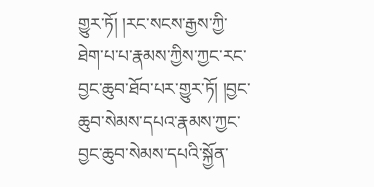གྱུར་ཏོ། །རང་སངས་རྒྱས་ཀྱི་ཐེག་པ་པ་རྣམས་ཀྱིས་ཀྱང་རང་བྱང་ཆུབ་ཐོབ་པར་གྱུར་ཏོ། །བྱང་ཆུབ་སེམས་དཔའ་རྣམས་ཀྱང་བྱང་ཆུབ་སེམས་དཔའི་སྐྱོན་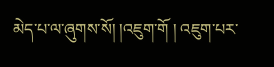མེད་པ་ལ་ཞུགས་སོ། །འཇུག་གོ ། འཇུག་པར་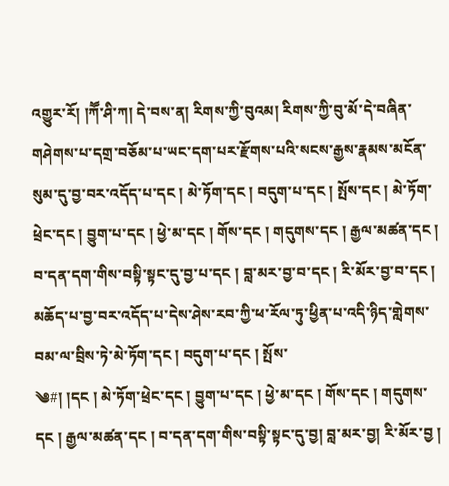འགྱུར་རོ། །ཀཽ་ཤི་ཀ། དེ་བས་ན། རིགས་ཀྱི་བུའམ། རིགས་ཀྱི་བུ་མོ་དེ་བཞིན་གཤེགས་པ་དགྲ་བཅོམ་པ་ཡང་དག་པར་རྫོགས་པའི་སངས་རྒྱས་རྣམས་མངོན་སུམ་དུ་བྱ་བར་འདོད་པ་དང ། མེ་ཏོག་དང ། བདུག་པ་དང ། སྤོས་དང ། མེ་ཏོག་ཕྲེང་དང ། བྱུག་པ་དང ། ཕྱེ་མ་དང ། གོས་དང ། གདུགས་དང ། རྒྱལ་མཚན་དང ། བ་དན་དག་གིས་བསྟི་སྟང་དུ་བྱ་པ་དང ། བླ་མར་བྱ་བ་དང ། རི་མོར་བྱ་བ་དང ། མཆོད་པ་བྱ་བར་འདོད་པ་དེས་ཤེས་རབ་ཀྱི་ཕ་རོལ་ཏུ་ཕྱིན་པ་འདི་ཉིད་གླེགས་བམ་ལ་བྲིས་ཏེ་མེ་ཏོག་དང ། བདུག་པ་དང ། སྤོས་
༄#། །དང ། མེ་ཏོག་ཕྲེང་དང ། བྱུག་པ་དང ། ཕྱེ་མ་དང ། གོས་དང ། གདུགས་དང ། རྒྱལ་མཚན་དང ། བ་དན་དག་གིས་བསྟི་སྟང་དུ་བྱ། བླ་མར་བྱ། རི་མོར་བྱ །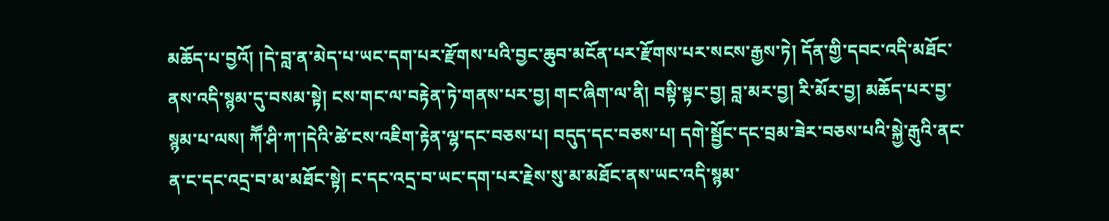མཆོད་པ་བྱའོ། །དེ་བླ་ན་མེད་པ་ཡང་དག་པར་རྫོགས་པའི་བྱང་ཆུབ་མངོན་པར་རྫོགས་པར་སངས་རྒྱས་ཏེ། དོན་གྱི་དབང་འདི་མཐོང་ནས་འདི་སྙམ་དུ་བསམ་སྟེ། ངས་གང་ལ་བརྟེན་ཏེ་གནས་པར་བྱ། གང་ཞིག་ལ་ནི། བསྟི་སྟང་བྱ། བླ་མར་བྱ། རི་མོར་བྱ། མཆོད་པར་བྱ་སྙམ་པ་ལས། ཀཽ་ཤི་ཀ་།དེའི་ཚེ་ངས་འཇིག་རྟེན་ལྷ་དང་བཅས་པ། བདུད་དང་བཅས་པ། དགེ་སྦྱོང་དང་བྲམ་ཟེར་བཅས་པའི་སྐྱེ་རྒུའི་ནང་ན་ང་དང་འདྲ་བ་མ་མཐོང་སྟེ། ང་དང་འདྲ་བ་ཡང་དག་པར་རྗེས་སུ་མ་མཐོང་ནས་ཡང་འདི་སྙམ་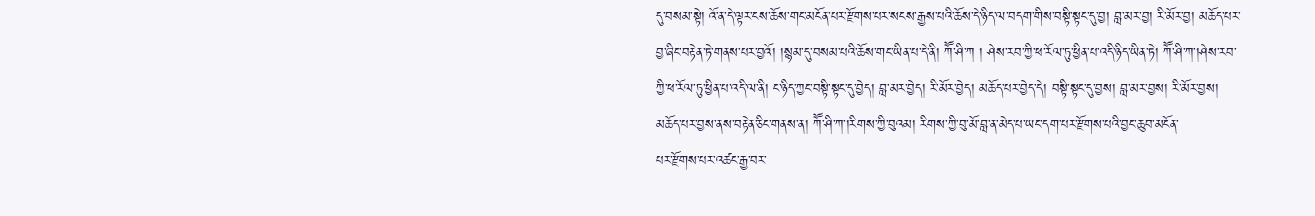དུ་བསམ་སྟེ། འོ་ན་དེ་ལྟར་ངས་ཆོས་གང་མངོན་པར་རྫོགས་པར་སངས་རྒྱས་པའི་ཆོས་དེ་ཉིད་ལ་བདག་གིས་བསྟི་སྟང་དུ་བྱ། བླ་མར་བྱ། རི་མོར་བྱ། མཆོད་པར་བྱ་ཞིང་བརྟེན་ཏེ་གནས་པར་བྱའོ། །སྙམ་དུ་བསམ་པའི་ཆོས་གང་ཡིན་པ་དེ་ནི། ཀཽ་ཤི་ཀ ། ཤེས་རབ་ཀྱི་ཕ་རོལ་ཏུ་ཕྱིན་པ་འདི་ཉིད་ཡིན་ཏེ། ཀཽ་ཤི་ཀ་།ཤེས་རབ་ཀྱི་ཕ་རོལ་ཏུ་ཕྱིན་པ་འདི་ལ་ནི། ང་ཉིད་ཀྱང་བསྟི་སྟང་དུ་བྱེད། བླ་མར་བྱེད། རི་མོར་བྱེད། མཆོད་པར་བྱེད་དེ། བསྟི་སྟང་དུ་བྱས། བླ་མར་བྱས། རི་མོར་བྱས། མཆོད་པར་བྱས་ནས་བརྟེན་ཅིང་གནས་ན། ཀཽ་ཤི་ཀ་།རིགས་ཀྱི་བུའམ། རིགས་ཀྱི་བུ་མོ་བླ་ན་མེད་པ་ཡང་དག་པར་རྫོགས་པའི་བྱང་ཆུབ་མངོན་
པར་རྫོགས་པར་འཚང་རྒྱ་བར་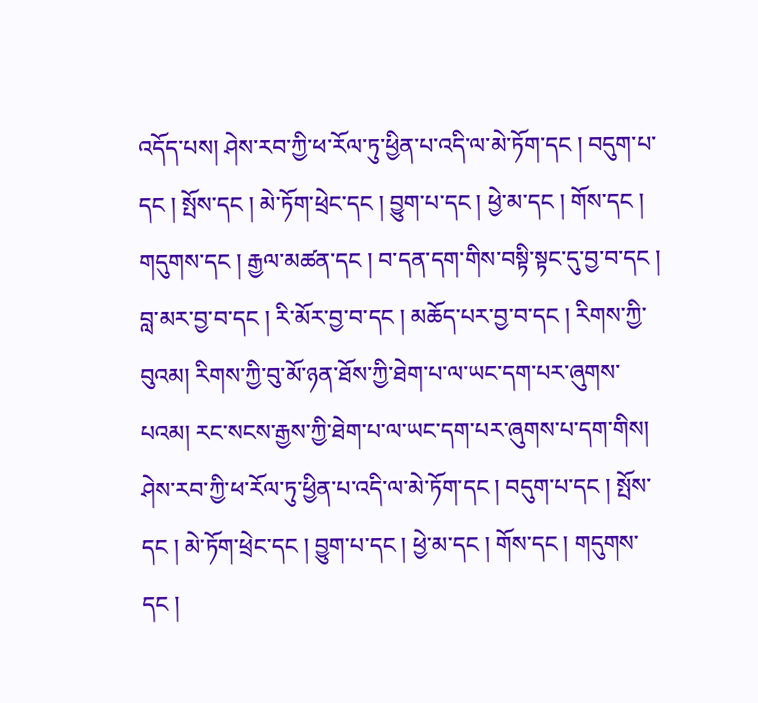འདོད་པས། ཤེས་རབ་ཀྱི་ཕ་རོལ་ཏུ་ཕྱིན་པ་འདི་ལ་མེ་ཏོག་དང ། བདུག་པ་དང ། སྤོས་དང ། མེ་ཏོག་ཕྲེང་དང ། བྱུག་པ་དང ། ཕྱེ་མ་དང ། གོས་དང ། གདུགས་དང ། རྒྱལ་མཚན་དང ། བ་དན་དག་གིས་བསྟི་སྟང་དུ་བྱ་བ་དང ། བླ་མར་བྱ་བ་དང ། རི་མོར་བྱ་བ་དང ། མཆོད་པར་བྱ་བ་དང ། རིགས་ཀྱི་བུའམ། རིགས་ཀྱི་བུ་མོ་ཉན་ཐོས་ཀྱི་ཐེག་པ་ལ་ཡང་དག་པར་ཞུགས་པའམ། རང་སངས་རྒྱས་ཀྱི་ཐེག་པ་ལ་ཡང་དག་པར་ཞུགས་པ་དག་གིས། ཤེས་རབ་ཀྱི་ཕ་རོལ་ཏུ་ཕྱིན་པ་འདི་ལ་མེ་ཏོག་དང ། བདུག་པ་དང ། སྤོས་དང ། མེ་ཏོག་ཕྲེང་དང ། བྱུག་པ་དང ། ཕྱེ་མ་དང ། གོས་དང ། གདུགས་དང །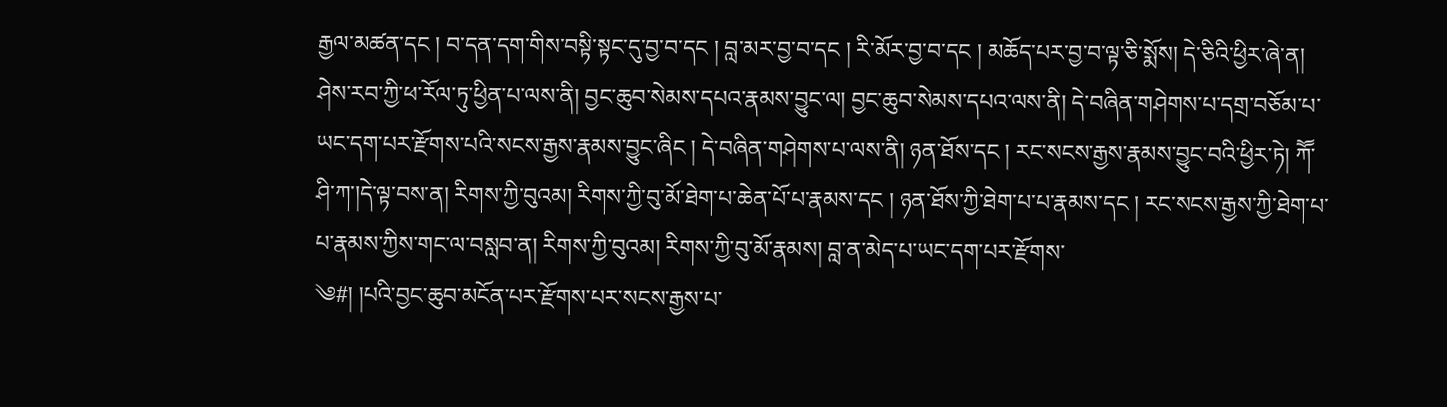རྒྱལ་མཚན་དང ། བ་དན་དག་གིས་བསྟི་སྟང་དུ་བྱ་བ་དང ། བླ་མར་བྱ་བ་དང ། རི་མོར་བྱ་བ་དང ། མཆོད་པར་བྱ་བ་ལྟ་ཅི་སྨོས། དེ་ཅིའི་ཕྱིར་ཞེ་ན། ཤེས་རབ་ཀྱི་ཕ་རོལ་ཏུ་ཕྱིན་པ་ལས་ནི། བྱང་ཆུབ་སེམས་དཔའ་རྣམས་བྱུང་ལ། བྱང་ཆུབ་སེམས་དཔའ་ལས་ནི། དེ་བཞིན་གཤེགས་པ་དགྲ་བཅོམ་པ་ཡང་དག་པར་རྫོགས་པའི་སངས་རྒྱས་རྣམས་བྱུང་ཞིང ། དེ་བཞིན་གཤེགས་པ་ལས་ནི། ཉན་ཐོས་དང ། རང་སངས་རྒྱས་རྣམས་བྱུང་བའི་ཕྱིར་ཏེ། ཀཽ་ཤི་ཀ་།དེ་ལྟ་བས་ན། རིགས་ཀྱི་བུའམ། རིགས་ཀྱི་བུ་མོ་ཐེག་པ་ཆེན་པོ་པ་རྣམས་དང ། ཉན་ཐོས་ཀྱི་ཐེག་པ་པ་རྣམས་དང ། རང་སངས་རྒྱས་ཀྱི་ཐེག་པ་པ་རྣམས་ཀྱིས་གང་ལ་བསླབ་ན། རིགས་ཀྱི་བུའམ། རིགས་ཀྱི་བུ་མོ་རྣམས། བླ་ན་མེད་པ་ཡང་དག་པར་རྫོགས་
༄#། །པའི་བྱང་ཆུབ་མངོན་པར་རྫོགས་པར་སངས་རྒྱས་པ་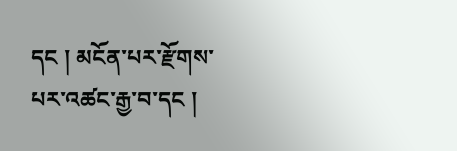དང ། མངོན་པར་རྫོགས་པར་འཚང་རྒྱ་བ་དང །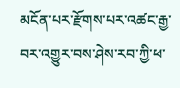མངོན་པར་རྫོགས་པར་འཚང་རྒྱ་བར་འགྱུར་བས་ཤེས་རབ་ཀྱི་ཕ་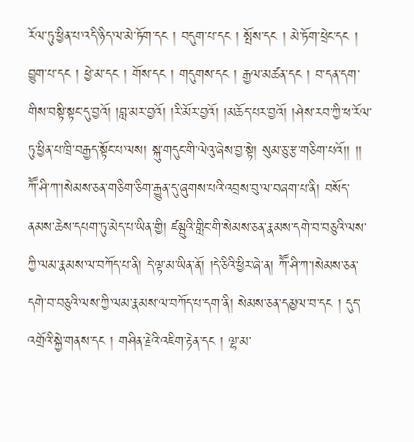རོལ་ཏུ་ཕྱིན་པ་འདི་ཉིད་ལ་མེ་ཏོག་དང ། བདུག་པ་དང ། སྤོས་དང ། མེ་ཏོག་ཕྲེང་དང ། བྱུག་པ་དང ། ཕྱེ་མ་དང ། གོས་དང ། གདུགས་དང ། རྒྱལ་མཚན་དང ། བ་དན་དག་གིས་བསྟི་སྟང་དུ་བྱའོ། །བླ་མར་བྱའོ། །རི་མོར་བྱའོ། །མཆོད་པར་བྱའོ། །ཤེས་རབ་ཀྱི་ཕ་རོལ་ཏུ་ཕྱིན་པ་ཁྲི་བརྒྱད་སྟོང་པ་ལས། སྐུ་གདུང་གི་ལེའུ་ཞེས་བྱ་སྟེ། སུམ་ཅུ་རྩ་གཅིག་པའོ།། །། ཀཽ་ཤི་ཀ་།སེམས་ཅན་གཅིག་ཅིག་རྒྱུན་དུ་ཞུགས་པའི་འབྲས་བུ་ལ་བཞག་པ་ནི། བསོད་ནམས་ཆེས་དཔག་ཏུ་མེད་པ་ཡིན་གྱི། ཛམྦུའི་གླིང་གི་སེམས་ཅན་རྣམས་དགེ་བ་བཅུའི་ལས་ཀྱི་ལམ་རྣམས་ལ་བཀོད་པ་ནི། དེ་ལྟ་མ་ཡིན་ནོ། །དེ་ཅིའི་ཕྱིར་ཞེ་ན། ཀཽ་ཤི་ཀ་།སེམས་ཅན་དགེ་བ་བཅུའི་ལས་ཀྱི་ལམ་རྣམས་ལ་བཀོད་པ་དག་ནི། སེམས་ཅན་དམྱལ་བ་དང ། དུད་འགྲོའི་སྐྱེ་གནས་དང ། གཤིན་རྗེའི་འཇིག་རྟེན་དང ། ལྷ་མ་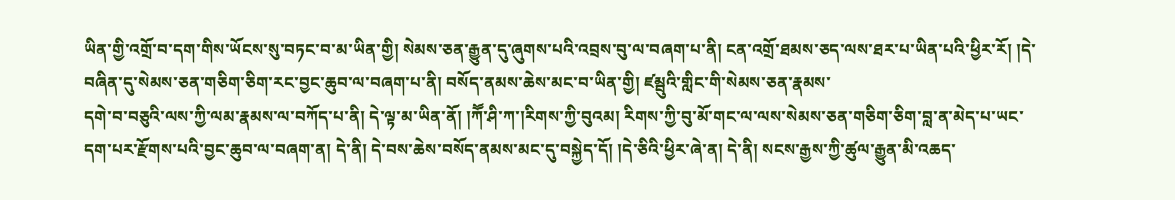ཡིན་གྱི་འགྲོ་བ་དག་གིས་ཡོངས་སུ་བཏང་བ་མ་ཡིན་གྱི། སེམས་ཅན་རྒྱུན་དུ་ཞུགས་པའི་འབྲས་བུ་ལ་བཞག་པ་ནི། ངན་འགྲོ་ཐམས་ཅད་ལས་ཐར་པ་ཡིན་པའི་ཕྱིར་རོ། །དེ་བཞིན་དུ་སེམས་ཅན་གཅིག་ཅིག་རང་བྱང་ཆུབ་ལ་བཞག་པ་ནི། བསོད་ནམས་ཆེས་མང་བ་ཡིན་གྱི། ཛམྦུའི་གླིང་གི་སེམས་ཅན་རྣམས་
དགེ་བ་བཅུའི་ལས་ཀྱི་ལམ་རྣམས་ལ་བཀོད་པ་ནི། དེ་ལྟ་མ་ཡིན་ནོ། །ཀཽ་ཤི་ཀ་།རིགས་ཀྱི་བུའམ། རིགས་ཀྱི་བུ་མོ་གང་ལ་ལས་སེམས་ཅན་གཅིག་ཅིག་བླ་ན་མེད་པ་ཡང་དག་པར་རྫོགས་པའི་བྱང་ཆུབ་ལ་བཞག་ན། དེ་ནི། དེ་བས་ཆེས་བསོད་ནམས་མང་དུ་བསྐྱེད་དོ། །དེ་ཅིའི་ཕྱིར་ཞེ་ན། དེ་ནི། སངས་རྒྱས་ཀྱི་ཚུལ་རྒྱུན་མི་འཆད་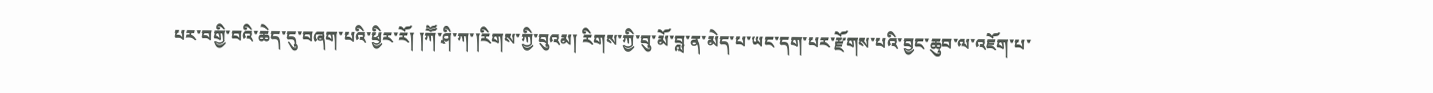པར་བགྱི་བའི་ཆེད་དུ་བཞག་པའི་ཕྱིར་རོ། །ཀཽ་ཤི་ཀ་།རིགས་ཀྱི་བུའམ། རིགས་ཀྱི་བུ་མོ་བླ་ན་མེད་པ་ཡང་དག་པར་རྫོགས་པའི་བྱང་ཆུབ་ལ་འཇོག་པ་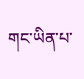གང་ཡིན་པ་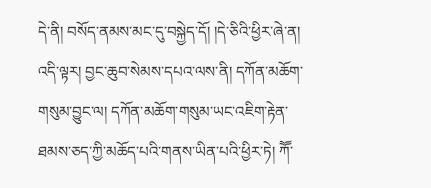དེ་ནི། བསོད་ནམས་མང་དུ་བསྐྱེད་དོ། །དེ་ཅིའི་ཕྱིར་ཞེ་ན། འདི་ལྟར། བྱང་ཆུབ་སེམས་དཔའ་ལས་ནི། དཀོན་མཆོག་གསུམ་བྱུང་ལ། དཀོན་མཆོག་གསུམ་ཡང་འཇིག་རྟེན་ཐམས་ཅད་ཀྱི་མཆོད་པའི་གནས་ཡིན་པའི་ཕྱིར་ཏེ། ཀཽ་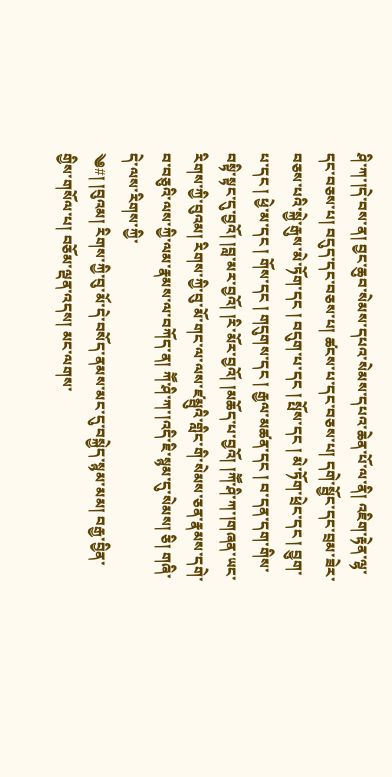ཤི་ཀ་།དེ་བས་ན། བྱང་ཆུབ་སེམས་དཔའ་སེམས་དཔའ་ཆེན་པོ་ལ་ནི། འཇིག་རྟེན་ལྷ་དང་བཅས་པ། བདུད་དང་བཅས་པ། ཚངས་པ་དང་བཅས་པ། དགེ་སྦྱོང་དང་བྲམ་ཟེར་བཅས་པའི་སྐྱེ་རྒུས་མེ་ཏོག་དང ། བདུག་པ་དང ། སྤོས་དང ། མེ་ཏོག་ཕྲེང་དང ། བྱུག་པ་དང ། ཕྱེ་མ་དང ། གོས་དང ། གདུགས་དང ། རྒྱལ་མཚན་དང ། བ་དན་དག་གིས་བསྟི་སྟང་དུ་བྱའོ། །བླ་མར་བྱའོ། །རི་མོར་བྱའོ། །མཆོད་པ་བྱའོ། །ཀཽ་ཤི་ཀ་།གཞན་ཡང་རིགས་ཀྱི་བུའམ། རིགས་ཀྱི་བུ་མོ་གང་ལ་ལས་ཛམྦུའི་གླིང་གི་སེམས་ཅན་རྣམས་དགེ་བ་བཅུའི་ལས་ཀྱི་ལམ་རྣམས་ལ་བཀོད་ན། ཀཽ་ཤི་ཀ་།འདི་ཇི་སྙམ་དུ་སེམས། ཅི། གཞི་དེ་ལས་རིགས་ཀྱི་
༄#། །བུའམ། རིགས་ཀྱི་བུ་མོ་དེ་བསོད་ནམས་མང་དུ་བསྐྱེད་སྙམ་མམ། བརྒྱ་བྱིན་གྱིས་གསོལ་པ། བཅོམ་ལྡན་འདས། མང་ལགས་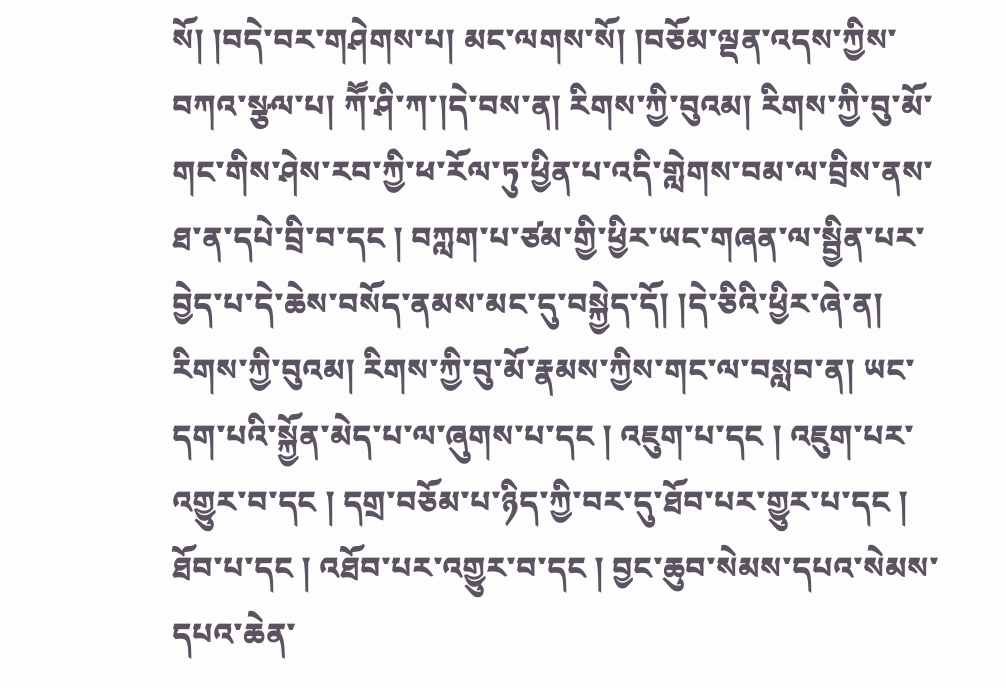སོ། །བདེ་བར་གཤེགས་པ། མང་ལགས་སོ། །བཅོམ་ལྡན་འདས་ཀྱིས་བཀའ་སྩལ་པ། ཀཽ་ཤི་ཀ་།དེ་བས་ན། རིགས་ཀྱི་བུའམ། རིགས་ཀྱི་བུ་མོ་གང་གིས་ཤེས་རབ་ཀྱི་ཕ་རོལ་ཏུ་ཕྱིན་པ་འདི་གླེགས་བམ་ལ་བྲིས་ནས་ཐ་ན་དཔེ་བྲི་བ་དང ། བཀླག་པ་ཙམ་གྱི་ཕྱིར་ཡང་གཞན་ལ་སྦྱིན་པར་བྱེད་པ་དེ་ཆེས་བསོད་ནམས་མང་དུ་བསྐྱེད་དོ། །དེ་ཅིའི་ཕྱིར་ཞེ་ན། རིགས་ཀྱི་བུའམ། རིགས་ཀྱི་བུ་མོ་རྣམས་ཀྱིས་གང་ལ་བསླབ་ན། ཡང་དག་པའི་སྐྱོན་མེད་པ་ལ་ཞུགས་པ་དང ། འཇུག་པ་དང ། འཇུག་པར་འགྱུར་བ་དང ། དགྲ་བཅོམ་པ་ཉིད་ཀྱི་བར་དུ་ཐོབ་པར་གྱུར་པ་དང ། ཐོབ་པ་དང ། འཐོབ་པར་འགྱུར་བ་དང ། བྱང་ཆུབ་སེམས་དཔའ་སེམས་དཔའ་ཆེན་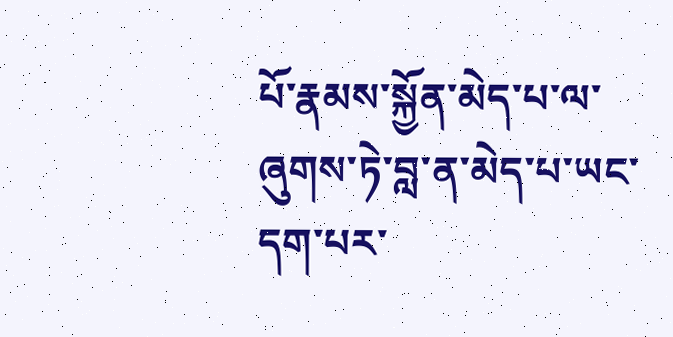པོ་རྣམས་སྐྱོན་མེད་པ་ལ་ཞུགས་ཏེ་བླ་ན་མེད་པ་ཡང་དག་པར་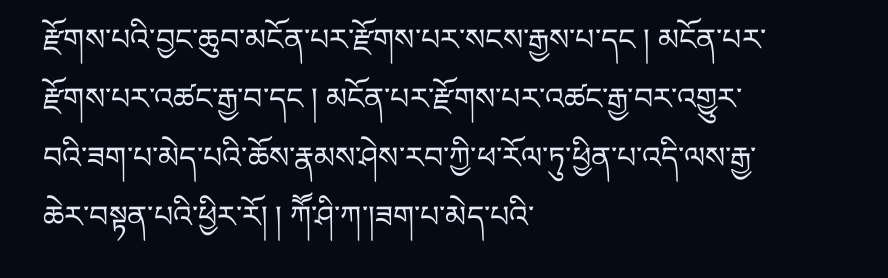རྫོགས་པའི་བྱང་ཆུབ་མངོན་པར་རྫོགས་པར་སངས་རྒྱས་པ་དང ། མངོན་པར་རྫོགས་པར་འཚང་རྒྱ་བ་དང ། མངོན་པར་རྫོགས་པར་འཚང་རྒྱ་བར་འགྱུར་བའི་ཟག་པ་མེད་པའི་ཆོས་རྣམས་ཤེས་རབ་ཀྱི་ཕ་རོལ་ཏུ་ཕྱིན་པ་འདི་ལས་རྒྱ་ཆེར་བསྟན་པའི་ཕྱིར་རོ། ། ཀཽ་ཤི་ཀ་།ཟག་པ་མེད་པའི་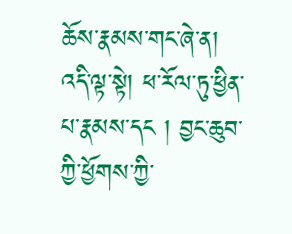ཆོས་རྣམས་གང་ཞེ་ན། འདི་ལྟ་སྟེ། ཕ་རོལ་ཏུ་ཕྱིན་པ་རྣམས་དང ། བྱང་ཆུབ་ཀྱི་ཕྱོགས་ཀྱི་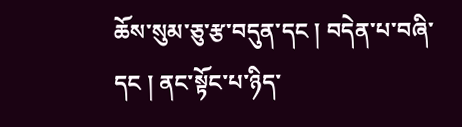ཆོས་སུམ་ཅུ་རྩ་བདུན་དང ། བདེན་པ་བཞི་དང ། ནང་སྟོང་པ་ཉིད་